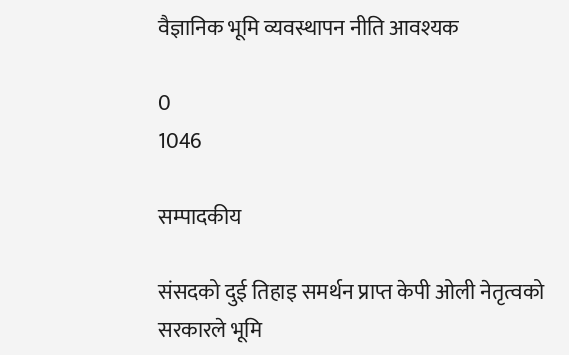वैज्ञानिक भूमि व्यवस्थापन नीति आवश्यक

0
1046

सम्पादकीय

संसदको दुई तिहाइ समर्थन प्राप्त केपी ओली नेतृत्वको सरकारले भूमि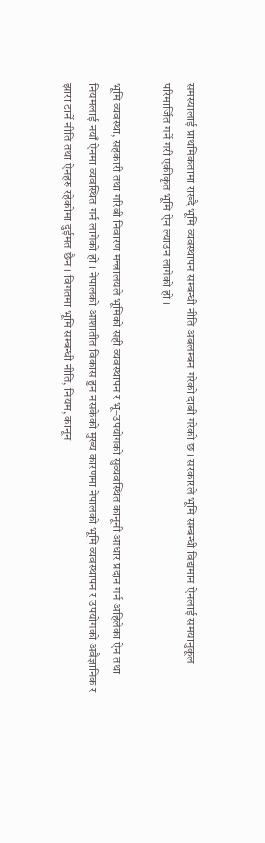समस्यालाई प्राथमिकतामा राख्दै भूमि व्यवस्थापन सम्बन्धी नीति अबलम्बन गरेको दाबी गरेको छ । सरकारले भूमि सम्बन्धी विद्यमान ऐनलाई समयानुकूल परिमार्जित गर्ने गरी एकीकृत भूमि ऐन ल्याउन लागेको हो ।

भूमि व्यवस्था, सहकारी तथा गरिबी निवारण मन्त्रालयले भूमिको सही व्यवस्थापन र भू–उपयोगको सुव्यवस्थित कानूनी आधार प्रदान गर्न अहिलेका ऐन तथा नियमलाई नयाँ ऐनमा व्यवस्थित गर्न लागेको हो । नेपालको आशातीत विकास हुन नसकेको मुख्य कारणमा नेपालको भूमि व्यवस्थापन र उपयोगको अवैज्ञानिक र झारा टार्ने नीति तथा ऐनहरु रहेकोमा दुईमत छैन । विगतमा भूमि सम्बन्धी नीति, नियम, कानून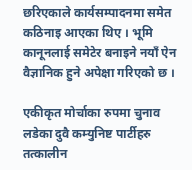छरिएकाले कार्यसम्पादनमा समेत कठिनाइ आएका थिए । भूमि कानूनलाई समेटेर बनाइने नयाँ ऐन वैज्ञानिक हुने अपेक्षा गरिएको छ ।

एकीकृत मोर्चाका रुपमा चुनाव लडेका दुवै कम्युनिष्ट पार्टीहरु तत्कालीन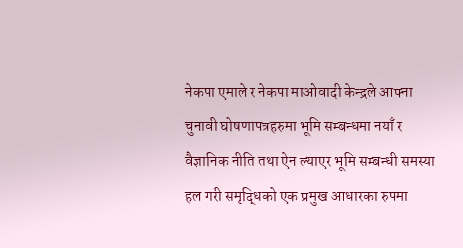नेकपा एमाले र नेकपा माओवादी केन्द्रले आफ्ना चुनावी घोषणापत्रहरुमा भूमि सम्बन्धमा नयाँ र वैज्ञानिक नीति तथा ऐन ल्याएर भूमि सम्बन्धी समस्या हल गरी समृद्धिको एक प्रमुख आधारका रुपमा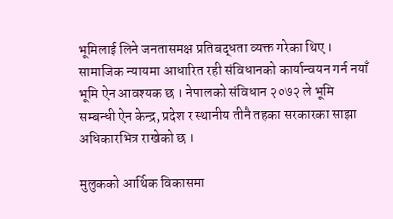भूमिलाई लिने जनतासमक्ष प्रतिबद्धता व्यक्त गरेका थिए । सामाजिक न्यायमा आधारित रही संविधानको कार्यान्वयन गर्न नयाँ भूमि ऐन आवश्यक छ । नेपालको संविधान २०७२ ले भूमि सम्बन्धी ऐन केन्द्र, प्रदेश र स्थानीय तीनै तहका सरकारका साझा अधिकारभित्र राखेको छ ।

मुलुकको आर्थिक विकासमा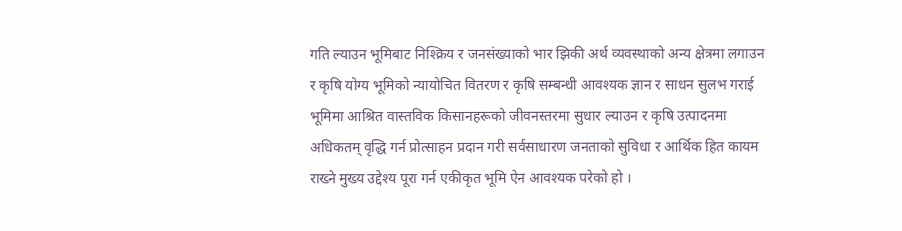गति ल्याउन भूमिबाट निश्क्रिय र जनसंख्याको भार झिकी अर्थ व्यवस्थाको अन्य क्षेत्रमा लगाउन र कृषि योग्य भूमिको न्यायोचित वितरण र कृषि सम्बन्धी आवश्यक ज्ञान र साधन सुलभ गराई भूमिमा आश्रित वास्तविक किसानहरूको जीवनस्तरमा सुधार ल्याउन र कृषि उत्पादनमा अधिकतम् वृद्धि गर्न प्रोत्साहन प्रदान गरी सर्वसाधारण जनताको सुविधा र आर्थिक हित कायम राख्ने मुख्य उद्देश्य पूरा गर्न एकीकृत भूमि ऐन आवश्यक परेको हो ।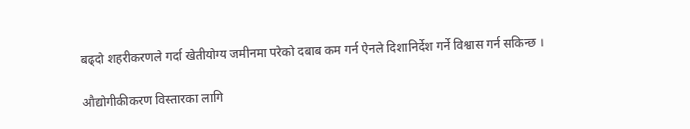बढ्दो शहरीकरणले गर्दा खेतीयोग्य जमीनमा परेको दबाब कम गर्न ऐनले दिशानिर्देश गर्ने विश्वास गर्न सकिन्छ ।

औद्योगीकीकरण विस्तारका लागि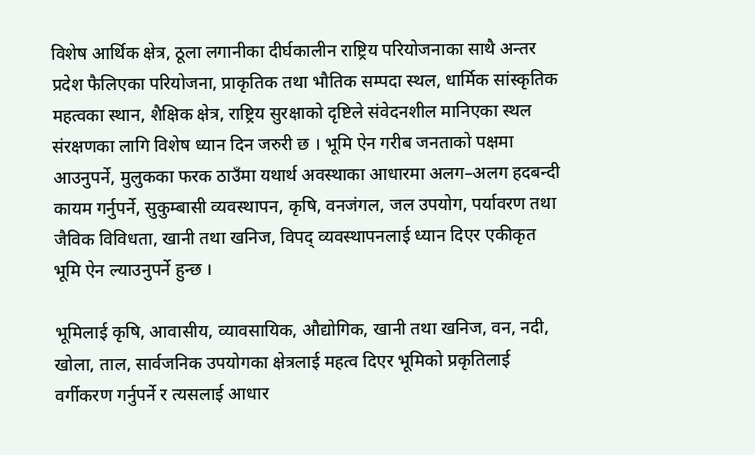विशेष आर्थिक क्षेत्र, ठूला लगानीका दीर्घकालीन राष्ट्रिय परियोजनाका साथै अन्तर प्रदेश फैलिएका परियोजना, प्राकृतिक तथा भौतिक सम्पदा स्थल, धार्मिक सांस्कृतिक महत्वका स्थान, शैक्षिक क्षेत्र, राष्ट्रिय सुरक्षाको दृष्टिले संवेदनशील मानिएका स्थल संरक्षणका लागि विशेष ध्यान दिन जरुरी छ । भूमि ऐन गरीब जनताको पक्षमा आउनुपर्ने, मुलुकका फरक ठाउँमा यथार्थ अवस्थाका आधारमा अलग–अलग हदबन्दी कायम गर्नुपर्ने, सुकुम्बासी व्यवस्थापन, कृषि, वनजंगल, जल उपयोग, पर्यावरण तथा जैविक विविधता, खानी तथा खनिज, विपद् व्यवस्थापनलाई ध्यान दिएर एकीकृत भूमि ऐन ल्याउनुपर्ने हुन्छ ।

भूमिलाई कृषि, आवासीय, व्यावसायिक, औद्योगिक, खानी तथा खनिज, वन, नदी, खोला, ताल, सार्वजनिक उपयोगका क्षेत्रलाई महत्व दिएर भूमिको प्रकृतिलाई वर्गीकरण गर्नुपर्ने र त्यसलाई आधार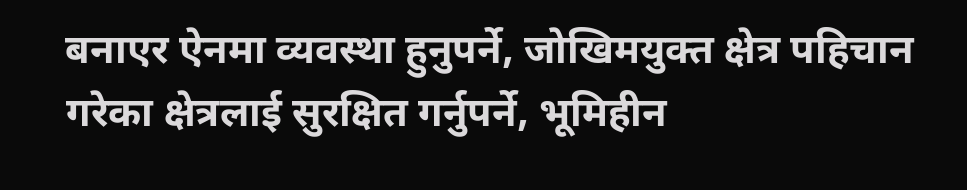बनाएर ऐनमा व्यवस्था हुनुपर्ने, जोखिमयुक्त क्षेत्र पहिचान गरेका क्षेत्रलाई सुरक्षित गर्नुपर्ने, भूमिहीन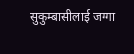सुकुम्बासीलाई जग्गा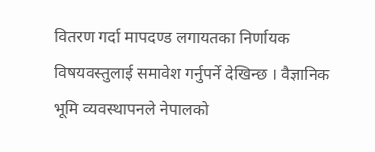वितरण गर्दा मापदण्ड लगायतका निर्णायक विषयवस्तुलाई समावेश गर्नुपर्ने देखिन्छ । वैज्ञानिक भूमि व्यवस्थापनले नेपालको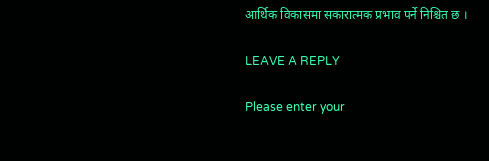आर्थिक विकासमा सकारात्मक प्रभाव पर्ने निश्चित छ ।

LEAVE A REPLY

Please enter your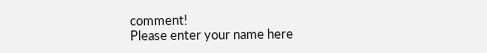comment!
Please enter your name here